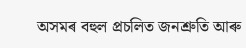অসমৰ বহুল প্ৰচলিত জনশ্ৰুতি আৰু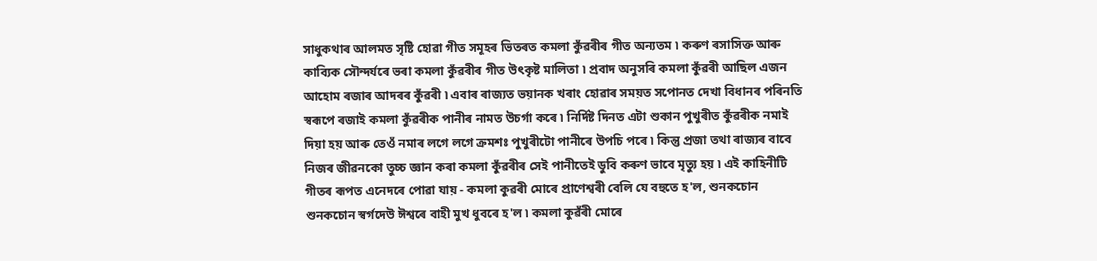সাধুকথাৰ আলমত সৃষ্টি হোৱা গীত সমূহৰ ভিতৰত কমলা কুঁৱৰীৰ গীত অন্যতম ৷ কৰুণ ৰসাসিক্ত আৰু কাব্যিক সৌন্দৰ্যৰে ভৰা কমলা কুঁৱৰীৰ গীত উৎকৃষ্ট মালিতা ৷ প্ৰবাদ অনুসৰি কমলা কুঁৱৰী আছিল এজন আহোম ৰজাৰ আদৰৰ কুঁৱৰী ৷ এবাৰ ৰাজ্যত ভয়ানক খৰাং হোৱাৰ সময়ত সপোনত দেখা বিধানৰ পৰিনতি স্বৰূপে ৰজাই কমলা কুঁৱৰীক পানীৰ নামত উচৰ্গা কৰে ৷ নিৰ্দিষ্ট দিনত এটা শুকান পুখুৰীত কুঁৱৰীক নমাই দিয়া হয় আৰু তেওঁ নমাৰ লগে লগে ক্ৰমশঃ পুখুৰীটো পানীৰে উপচি পৰে ৷ কিন্তু প্ৰজা তথা ৰাজ্যৰ বাবে নিজৰ জীৱনকো তুচ্চ জ্ঞান কৰা কমলা কুঁৱৰীৰ সেই পানীতেই ডুবি কৰুণ ভাবে মৃত্যু হয় ৷ এই কাহিনীটি গীতৰ ৰূপত এনেদৰে পোৱা যায় - কমলা কুৱৰী মোৰে প্ৰাণেশ্বৰী বেলি যে বহুতে হ'ল, শুনকচোন শুনকচোন স্বৰ্গদেউ ঈশ্বৰে বাহী মুখ ধুবৰে হ'ল ৷ কমলা কুৱঁৰী মোৰে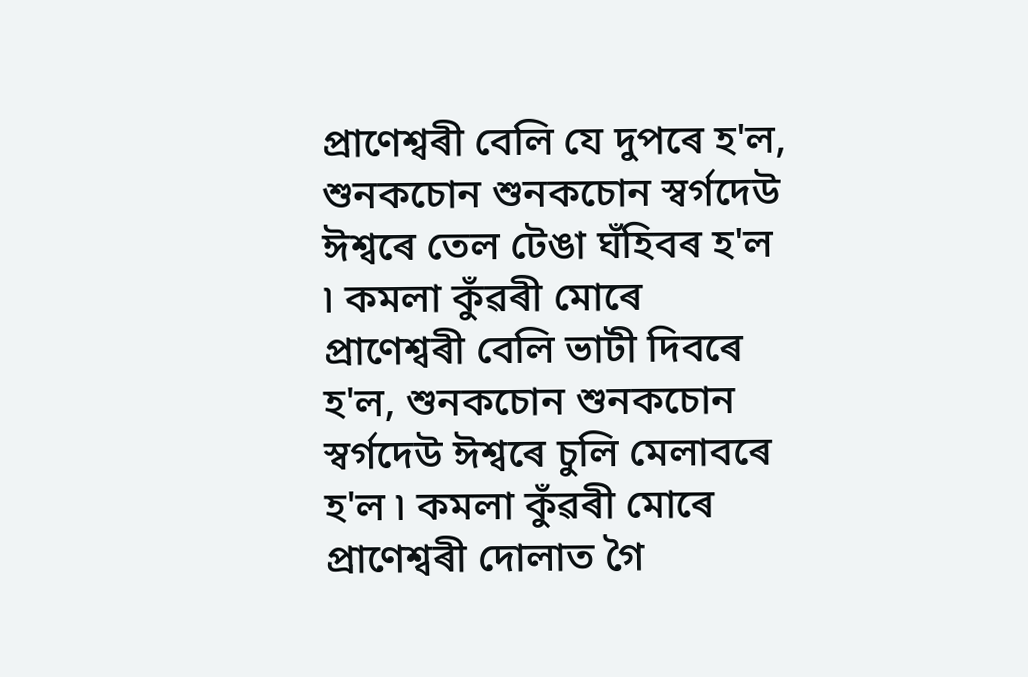প্ৰাণেশ্বৰী বেলি যে দুপৰে হ'ল, শুনকচোন শুনকচোন স্বৰ্গদেউ ঈশ্বৰে তেল টেঙা ঘঁহিবৰ হ'ল ৷ কমলা কুঁৱৰী মোৰে প্ৰাণেশ্বৰী বেলি ভাটী দিবৰে হ'ল, শুনকচোন শুনকচোন স্বৰ্গদেউ ঈশ্বৰে চুলি মেলাবৰে হ'ল ৷ কমলা কুঁৱৰী মোৰে প্ৰাণেশ্বৰী দোলাত গৈ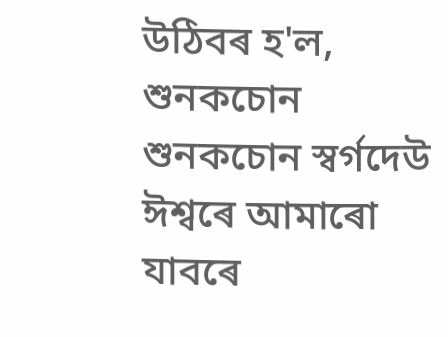উঠিবৰ হ'ল, শুনকচোন শুনকচোন স্বৰ্গদেউ ঈশ্বৰে আমাৰো যাবৰে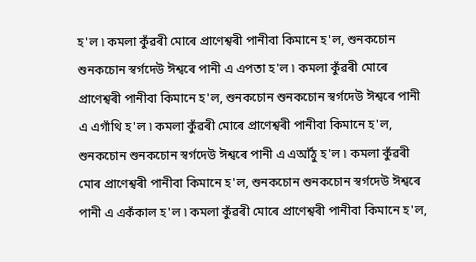হ'ল ৷ কমলা কুঁৱৰী মোৰে প্ৰাণেশ্বৰী পানীবা কিমানে হ'ল, শুনকচোন শুনকচোন স্বৰ্গদেউ ঈশ্বৰে পানী এ এপতা হ'ল ৷ কমলা কুঁৱৰী মোৰে প্ৰাণেশ্বৰী পানীবা কিমানে হ'ল, শুনকচোন শুনকচোন স্বৰ্গদেউ ঈশ্বৰে পানী এ এগাঁথি হ'ল ৷ কমলা কুঁৱৰী মোৰে প্ৰাণেশ্বৰী পানীবা কিমানে হ'ল, শুনকচোন শুনকচোন স্বৰ্গদেউ ঈশ্বৰে পানী এ এআঁঠু হ'ল ৷ কমলা কুঁৱৰী মোৰ প্ৰাণেশ্বৰী পানীবা কিমানে হ'ল, শুনকচোন শুনকচোন স্বৰ্গদেউ ঈশ্বৰে পানী এ একঁকাল হ'ল ৷ কমলা কুঁৱৰী মোৰে প্ৰাণেশ্বৰী পানীবা কিমানে হ'ল,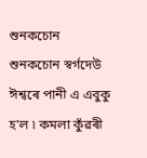শুনকচোন শুনকচোন স্বৰ্গদেউ ঈশ্বৰে পানী এ এবুকু হ'ল ৷ কমলা কুঁৱৰী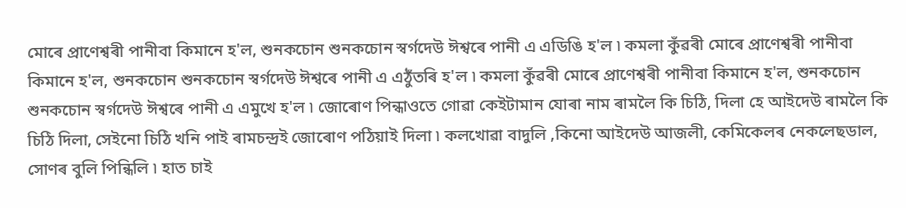মোৰে প্ৰাণেশ্বৰী পানীবা কিমানে হ'ল, শুনকচোন শুনকচোন স্বৰ্গদেউ ঈশ্বৰে পানী এ এডিঙি হ'ল ৷ কমলা কুঁৱৰী মোৰে প্ৰাণেশ্বৰী পানীবা কিমানে হ'ল, শুনকচোন শুনকচোন স্বৰ্গদেউ ঈশ্বৰে পানী এ এঠুঁতৰি হ'ল ৷ কমলা কুঁৱৰী মোৰে প্ৰাণেশ্বৰী পানীবা কিমানে হ'ল, শুনকচোন শুনকচোন স্বৰ্গদেউ ঈশ্বৰে পানী এ এমুখে হ'ল ৷ জোৰোণ পিন্ধাওতে গোৱা কেইটামান যোৰা নাম ৰামলৈ কি চিঠি, দিলা হে আইদেউ ৰামলৈ কি চিঠি দিলা, সেইনো চিঠি খনি পাই ৰামচন্দ্ৰই জোৰোণ পঠিয়াই দিলা ৷ কলখোৱা বাদুলি ,কিনো আইদেউ আজলী, কেমিকেলৰ নেকলেছডাল, সোণৰ বুলি পিন্ধিলি ৷ হাত চাই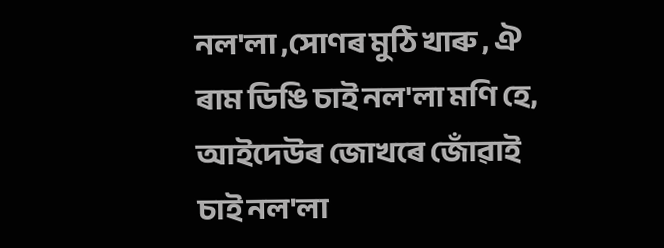নল'লা ,সোণৰ মুঠি খাৰু , ঐ ৰাম ডিঙি চাই নল'লা মণি হে, আইদেউৰ জোখৰে জোঁৱাই চাই নল'লা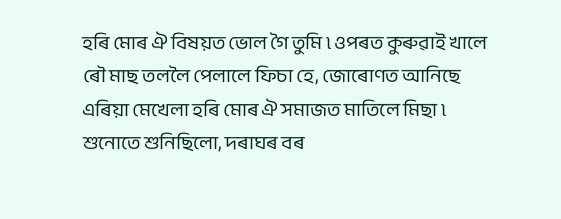হৰি মোৰ ঐ বিষয়ত ভোল গৈ তুমি ৷ ওপৰত কুৰুৱাই খালে ৰৌ মাছ তললৈ পেলালে ফিচা হে, জোৰোণত আনিছে এৰিয়া মেখেলা হৰি মোৰ ঐ সমাজত মাতিলে মিছা ৷ শুনোতে শুনিছিলো, দৰাঘৰ বৰ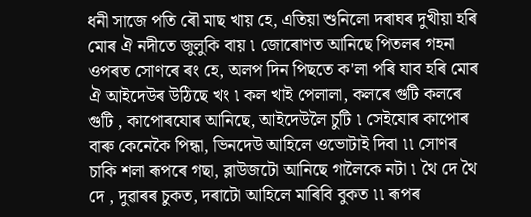ধনী সাজে পতি ৰৌ মাছ খায় হে, এতিয়া শুনিলো দৰাঘৰ দুখীয়া হৰি মোৰ ঐ নদীতে জুলুকি বায় ৷ জোৰোণত আনিছে পিতলৰ গহনা ওপৰত সোণৰে ৰং হে, অলপ দিন পিছতে ক'লা পৰি যাব হৰি মোৰ ঐ আইদেউৰ উঠিছে খং ৷ কল খাই পেলালা, কলৰে গুটি কলৰে গুটি , কাপোৰযোৰ আনিছে, আইদেউলৈ চুটি ৷ সেইযোৰ কাপোৰ বাৰু কেনেকৈ পিন্ধা, ভিনদেউ আহিলে ওভোটাই দিবা ৷৷ সোণৰ চাকি শলা ৰূপৰে গছা, ব্লাউজটো আনিছে গালৈকে নটা ৷ থৈ দে থৈ দে , দুৱাৰৰ চুকত, দৰাটো আহিলে মাৰিবি বুকত ৷৷ ৰূপৰ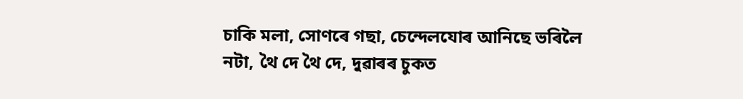চাকি মলা, সোণৰে গছা, চেন্দেলযোৰ আনিছে ভৰিলৈ নটা, থৈ দে থৈ দে, দুৱাৰৰ চুকত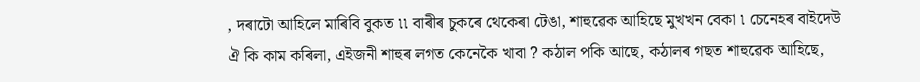, দৰাটো আহিলে মাৰিবি বুকত ৷৷ বাৰীৰ চুকৰে থেকেৰা টেঙা, শাহুৱেক আহিছে মুখখন বেকা ৷ চেনেহৰ বাইদেউ ঐ কি কাম কৰিলা, এইজনী শাহুৰ লগত কেনেকৈ খাবা ? কঠাল পকি আছে, কঠালৰ গছত শাহুৱেক আহিছে,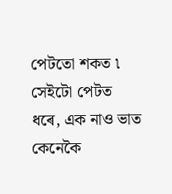পেটতো শকত ৷ সেইটো পেটত ধৰে, এক নাও ভাত কেনেকৈ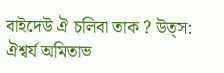বাইদেউ ঐ চলিবা তাক ? উত্স: ঐশ্বর্য অমিতাভ